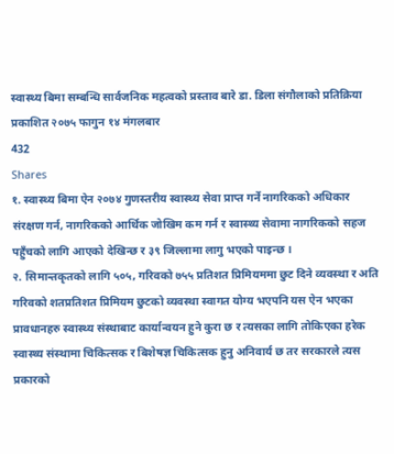स्वास्थ्य बिमा सम्बन्धि सार्वजनिक महत्वको प्रस्ताव बारे डा. डिला संगौलाको प्रतिक्रिया
प्रकाशित २०७५ फागुन १४ मंगलबार
432
Shares
१. स्वास्थ्य बिमा ऐन २०७४ गुणस्तरीय स्वास्थ्य सेवा प्राप्त गर्ने नागरिकको अधिकार संरक्षण गर्न, नागरिकको आर्थिक जोखिम कम गर्न र स्वास्थ्य सेवामा नागरिकको सहज पहुँचको लागि आएको देखिन्छ र ३९ जिल्लामा लागु भएको पाइन्छ ।
२. सिमान्तकृतको लागि ५०५, गरिवको ७५५ प्रतिशत प्रिमियममा छुट दिने व्यवस्था र अति गरिवको शतप्रतिशत प्रिमियम छुटको व्यवस्था स्वागत योग्य भएपनि यस ऐन भएका प्रावधानहरु स्वास्थ्य संस्थाबाट कार्यान्वयन हुने कुरा छ र त्यसका लागि तोकिएका हरेक स्वास्थ्य संस्थामा चिकित्सक र बिशेषज्ञ चिकित्सक हुनु अनिवार्य छ तर सरकारले त्यस प्रकारको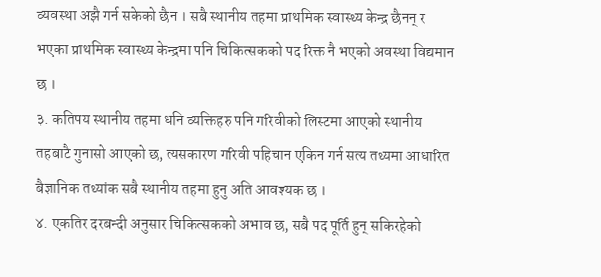व्यवस्था अझै गर्न सकेको छैन । सबै स्थानीय तहमा प्राथमिक स्वास्थ्य केन्द्र छैनन् र भएका प्राथमिक स्वास्थ्य केन्द्रमा पनि चिकित्सकको पद रिक्त नै भएको अवस्था विद्यमान छ ।
३. कतिपय स्थानीय तहमा धनि व्यक्तिहरु पनि गरिवीको लिस्टमा आएको स्थानीय तहबाटै गुनासो आएको छ, त्यसकारण गरिवी पहिचान एकिन गर्न सत्य तथ्यमा आधारित बैज्ञानिक तथ्यांक सबै स्थानीय तहमा हुनु अति आवश्यक छ ।
४. एकतिर दरबन्दी अनुसार चिकित्सकको अभाव छ, सबै पद पूर्ति हुन् सकिरहेको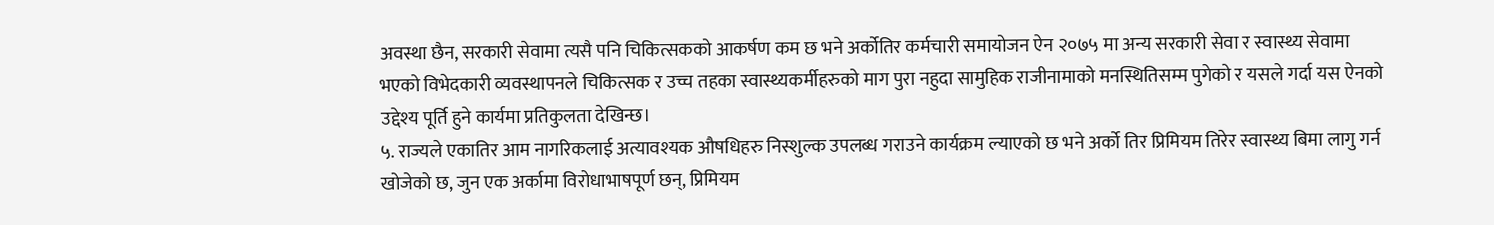अवस्था छैन, सरकारी सेवामा त्यसै पनि चिकित्सकको आकर्षण कम छ भने अर्कोतिर कर्मचारी समायोजन ऐन २०७५ मा अन्य सरकारी सेवा र स्वास्थ्य सेवामा भएको विभेदकारी व्यवस्थापनले चिकित्सक र उच्च तहका स्वास्थ्यकर्मीहरुको माग पुरा नहुदा सामुहिक राजीनामाको मनस्थितिसम्म पुगेको र यसले गर्दा यस ऐनको उद्देश्य पूर्ति हुने कार्यमा प्रतिकुलता देखिन्छ।
५. राज्यले एकातिर आम नागरिकलाई अत्यावश्यक औषधिहरु निस्शुल्क उपलब्ध गराउने कार्यक्रम ल्याएको छ भने अर्को तिर प्रिमियम तिरेर स्वास्थ्य बिमा लागु गर्न खोजेको छ, जुन एक अर्कामा विरोधाभाषपूर्ण छन्, प्रिमियम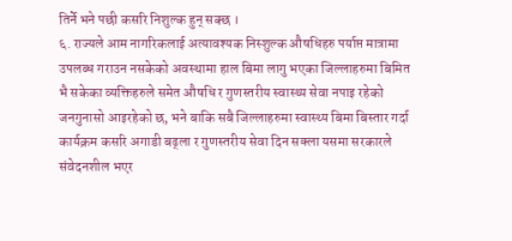तिर्ने भने पछी कसरि निशुल्क हुन् सक्छ ।
६. राज्यले आम नागरिकलाई अत्यावश्यक निस्शुल्क औषधिहरु पर्याप्त मात्रामा उपलब्ध गराउन नसकेको अवस्थामा हाल बिमा लागु भएका जिल्लाहरुमा बिमित भै सकेका व्यक्तिहरुले समेत औषधि र गुणस्तरीय स्वास्थ्य सेवा नपाइ रहेको जनगुनासो आइरहेको छ, भने बाकि सबै जिल्लाहरुमा स्वास्थ्य बिमा बिस्तार गर्दा कार्यक्रम कसरि अगाडी बढ्ला र गुणस्तरीय सेवा दिन सक्ला यसमा सरकारले संवेदनशील भएर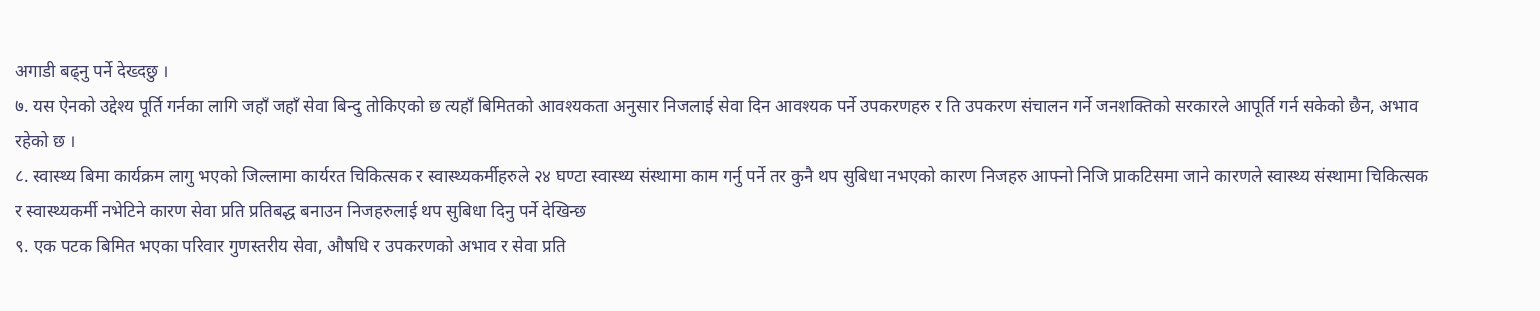अगाडी बढ्नु पर्ने देख्दछु ।
७. यस ऐनको उद्देश्य पूर्ति गर्नका लागि जहाँ जहाँ सेवा बिन्दु तोकिएको छ त्यहाँ बिमितको आवश्यकता अनुसार निजलाई सेवा दिन आवश्यक पर्ने उपकरणहरु र ति उपकरण संचालन गर्ने जनशक्तिको सरकारले आपूर्ति गर्न सकेको छैन, अभाव रहेको छ ।
८. स्वास्थ्य बिमा कार्यक्रम लागु भएको जिल्लामा कार्यरत चिकित्सक र स्वास्थ्यकर्मीहरुले २४ घण्टा स्वास्थ्य संस्थामा काम गर्नु पर्ने तर कुनै थप सुबिधा नभएको कारण निजहरु आफ्नो निजि प्राकटिसमा जाने कारणले स्वास्थ्य संस्थामा चिकित्सक र स्वास्थ्यकर्मी नभेटिने कारण सेवा प्रति प्रतिबद्ध बनाउन निजहरुलाई थप सुबिधा दिनु पर्ने देखिन्छ
९. एक पटक बिमित भएका परिवार गुणस्तरीय सेवा, औषधि र उपकरणको अभाव र सेवा प्रति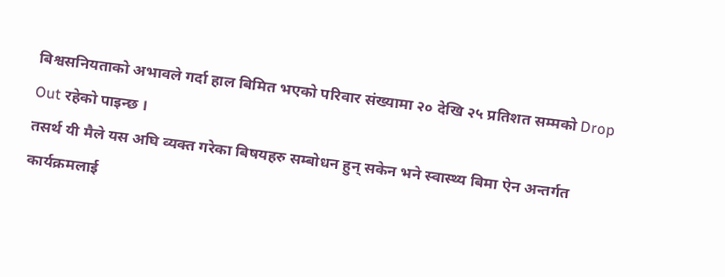बिश्वसनियताको अभावले गर्दा हाल बिमित भएको परिवार संख्यामा २० देखि २५ प्रतिशत सम्मको Drop Out रहेको पाइन्छ ।
तसर्थ यी मैले यस अघि व्यक्त गरेका बिषयहरु सम्बोधन हुन् सकेन भने स्वास्थ्य बिमा ऐन अन्तर्गत कार्यक्रमलाई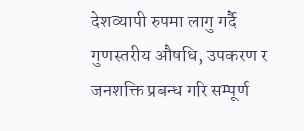देशव्यापी रुपमा लागु गर्दै गुणस्तरीय औषधि, उपकरण र जनशक्ति प्रबन्ध गरि सम्पूर्ण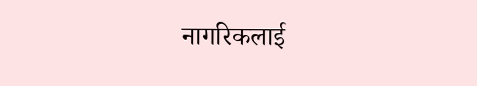नागरिकलाई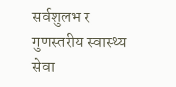सर्वशुलभ र गुणस्तरीय स्वास्थ्य सेवा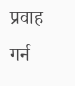प्रवाह गर्न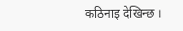कठिनाइ देखिन्छ ।